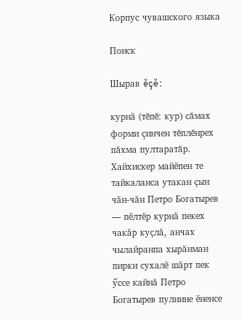Корпус чувашского языка

Поиск

Шырав ĕçĕ:

курнӑ (тĕпĕ: кур) сăмах форми çинчен тĕплĕнрех пăхма пултаратăр.
Хайхискер майӗпен те тайкаланса утакан ҫын чӑн-чӑн Петро Богатырев — пӗлтӗр курнӑ пекех чакӑр куҫлӑ, анчах чылайранпа хырӑнман пирки сухалӗ шӑрт пек ӳссе кайнӑ Петро Богатырев пулнине ӗненсе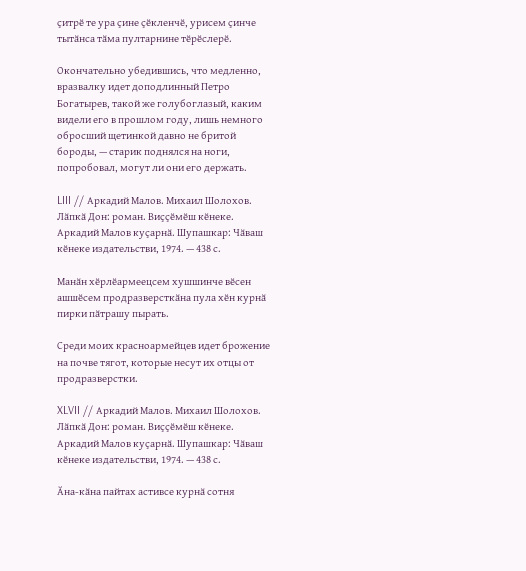ҫитрӗ те ура ҫине ҫӗкленчӗ, урисем ҫинче тытӑнса тӑма пултарнине тӗрӗслерӗ.

Окончательно убедившись, что медленно, вразвалку идет доподлинный Петро Богатырев, такой же голубоглазый, каким видели его в прошлом году, лишь немного обросший щетинкой давно не бритой бороды, — старик поднялся на ноги, попробовал, могут ли они его держать.

LIII // Аркадий Малов. Михаил Шолохов. Лӑпкӑ Дон: роман. Виҫҫӗмӗш кӗнеке. Аркадий Малов куҫарнӑ. Шупашкар: Чӑваш кӗнеке издательстви, 1974. — 438 с.

Манӑн хӗрлӗармеецсем хушшинче вӗсен ашшӗсем продразверсткӑна пула хӗн курнӑ пирки пӑтрашу пырать.

Среди моих красноармейцев идет брожение на почве тягот, которые несут их отцы от продразверстки.

XLVII // Аркадий Малов. Михаил Шолохов. Лӑпкӑ Дон: роман. Виҫҫӗмӗш кӗнеке. Аркадий Малов куҫарнӑ. Шупашкар: Чӑваш кӗнеке издательстви, 1974. — 438 с.

Ӑна-кӑна пайтах астивсе курнӑ сотня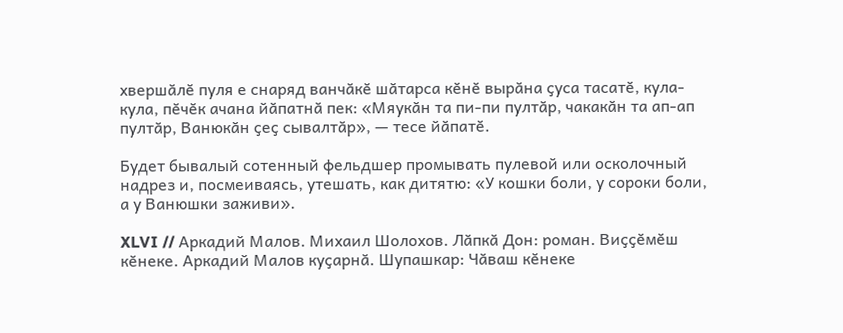хвершӑлӗ пуля е снаряд ванчӑкӗ шӑтарса кӗнӗ вырӑна ҫуса тасатӗ, кула-кула, пӗчӗк ачана йӑпатнӑ пек: «Мяукӑн та пи-пи пултӑр, чакакӑн та ап-ап пултӑр, Ванюкӑн ҫеҫ сывалтӑр», — тесе йӑпатӗ.

Будет бывалый сотенный фельдшер промывать пулевой или осколочный надрез и, посмеиваясь, утешать, как дитятю: «У кошки боли, у сороки боли, а у Ванюшки заживи».

XLVI // Аркадий Малов. Михаил Шолохов. Лӑпкӑ Дон: роман. Виҫҫӗмӗш кӗнеке. Аркадий Малов куҫарнӑ. Шупашкар: Чӑваш кӗнеке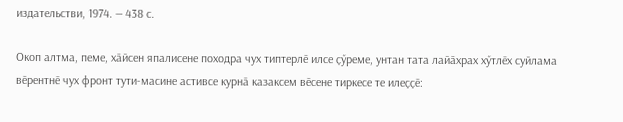издательстви, 1974. — 438 с.

Окоп алтма, пеме, хӑйсен япалисене походра чух типтерлӗ илсе ҫӳреме, унтан тата лайӑхрах хӳтлӗх суйлама вӗрентнӗ чух фронт тути-масине астивсе курнӑ казаксем вӗсене тиркесе те илеҫҫӗ: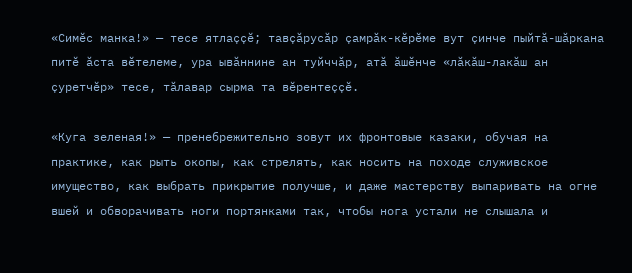«Симӗс манка!» — тесе ятлаҫҫӗ; тавҫӑрусӑр ҫамрӑк-кӗрӗме вут ҫинче пыйтӑ-шӑркана питӗ ӑста вӗтелеме, ура ывӑннине ан туйччӑр, атӑ ӑшӗнче «лӑкӑш-лакӑш ан ҫуретчӗр» тесе, тӑлавар сырма та вӗрентеҫҫӗ.

«Куга зеленая!» — пренебрежительно зовут их фронтовые казаки, обучая на практике, как рыть окопы, как стрелять, как носить на походе служивское имущество, как выбрать прикрытие получше, и даже мастерству выпаривать на огне вшей и обворачивать ноги портянками так, чтобы нога устали не слышала и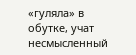«гуляла» в обутке, учат несмысленный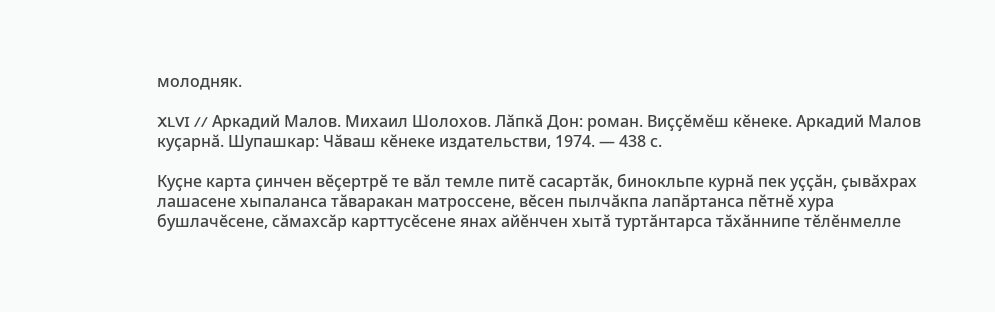молодняк.

XLVI // Аркадий Малов. Михаил Шолохов. Лӑпкӑ Дон: роман. Виҫҫӗмӗш кӗнеке. Аркадий Малов куҫарнӑ. Шупашкар: Чӑваш кӗнеке издательстви, 1974. — 438 с.

Куҫне карта ҫинчен вӗҫертрӗ те вӑл темле питӗ сасартӑк, бинокльпе курнӑ пек уҫҫӑн, ҫывӑхрах лашасене хыпаланса тӑваракан матроссене, вӗсен пылчӑкпа лапӑртанса пӗтнӗ хура бушлачӗсене, сӑмахсӑр карттусӗсене янах айӗнчен хытӑ туртӑнтарса тӑхӑннипе тӗлӗнмелле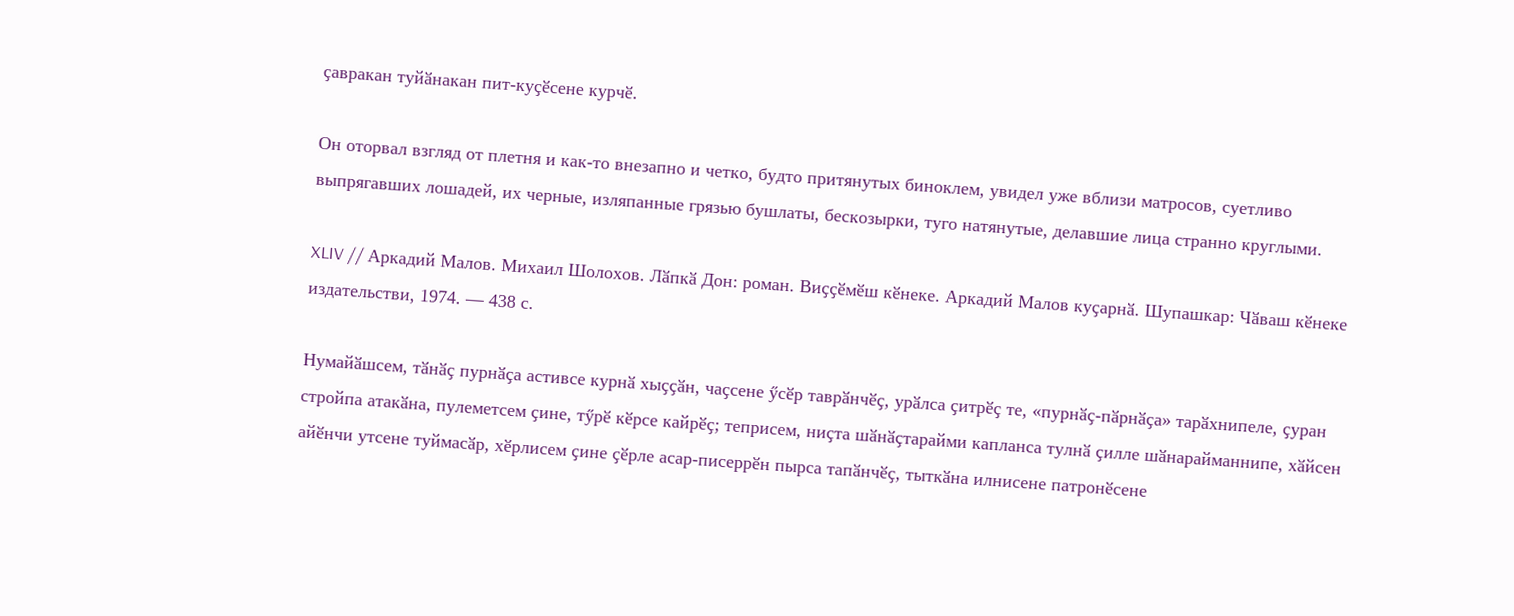ҫавракан туйӑнакан пит-куҫӗсене курчӗ.

Он оторвал взгляд от плетня и как-то внезапно и четко, будто притянутых биноклем, увидел уже вблизи матросов, суетливо выпрягавших лошадей, их черные, изляпанные грязью бушлаты, бескозырки, туго натянутые, делавшие лица странно круглыми.

XLIV // Аркадий Малов. Михаил Шолохов. Лӑпкӑ Дон: роман. Виҫҫӗмӗш кӗнеке. Аркадий Малов куҫарнӑ. Шупашкар: Чӑваш кӗнеке издательстви, 1974. — 438 с.

Нумайӑшсем, тӑнӑҫ пурнӑҫа астивсе курнӑ хыҫҫӑн, чаҫсене ӳсӗр таврӑнчӗҫ, урӑлса ҫитрӗҫ те, «пурнӑҫ-пӑрнӑҫа» тарӑхнипеле, ҫуран стройпа атакӑна, пулеметсем ҫине, тӳрӗ кӗрсе кайрӗҫ; теприсем, ниҫта шӑнӑҫтарайми капланса тулнӑ ҫилле шӑнарайманнипе, хӑйсен айӗнчи утсене туймасӑр, хӗрлисем ҫине ҫӗрле асар-писеррӗн пырса тапӑнчӗҫ, тыткӑна илнисене патронӗсене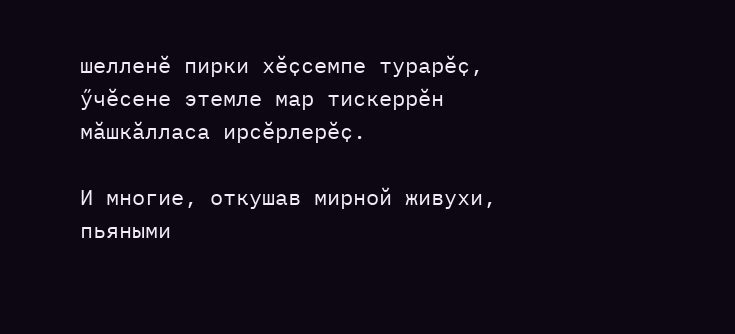шелленӗ пирки хӗҫсемпе турарӗҫ, ӳчӗсене этемле мар тискеррӗн мӑшкӑлласа ирсӗрлерӗҫ.

И многие, откушав мирной живухи, пьяными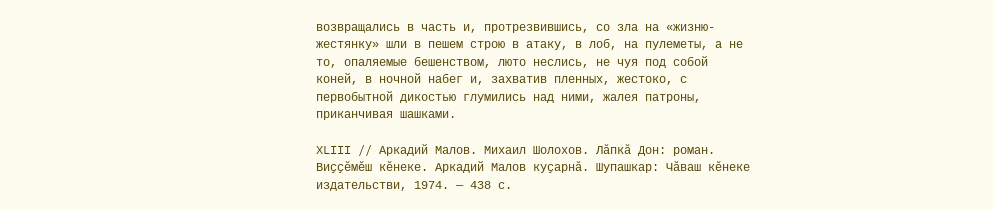возвращались в часть и, протрезвившись, со зла на «жизню-жестянку» шли в пешем строю в атаку, в лоб, на пулеметы, а не то, опаляемые бешенством, люто неслись, не чуя под собой коней, в ночной набег и, захватив пленных, жестоко, с первобытной дикостью глумились над ними, жалея патроны, приканчивая шашками.

XLIII // Аркадий Малов. Михаил Шолохов. Лӑпкӑ Дон: роман. Виҫҫӗмӗш кӗнеке. Аркадий Малов куҫарнӑ. Шупашкар: Чӑваш кӗнеке издательстви, 1974. — 438 с.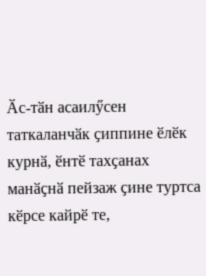Ӑс-тӑн асаилӳсен таткаланчӑк ҫиппине ӗлӗк курнӑ, ӗнтӗ тахҫанах манӑҫнӑ пейзаж ҫине туртса кӗрсе кайрӗ те,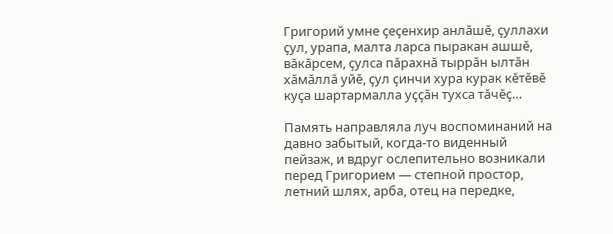Григорий умне ҫеҫенхир анлӑшӗ, ҫуллахи ҫул, урапа, малта ларса пыракан ашшӗ, вӑкӑрсем, ҫулса пӑрахнӑ тыррӑн ылтӑн хӑмӑллӑ уйӗ, ҫул ҫинчи хура курак кӗтӗвӗ куҫа шартармалла уҫҫӑн тухса тӑчӗҫ…

Память направляла луч воспоминаний на давно забытый, когда-то виденный пейзаж, и вдруг ослепительно возникали перед Григорием — степной простор, летний шлях, арба, отец на передке,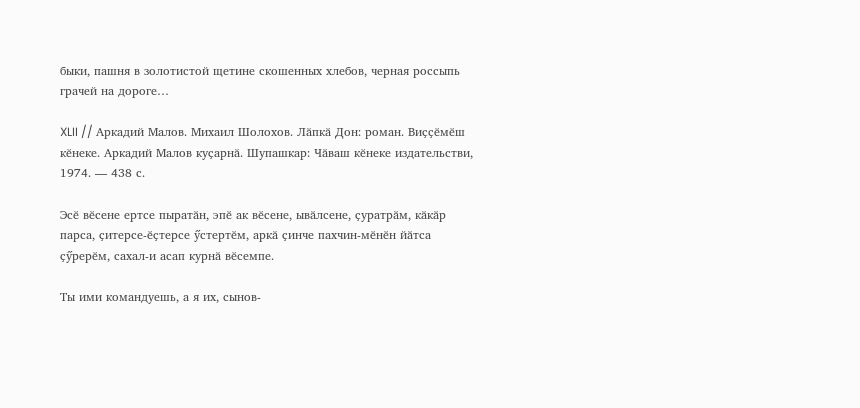быки, пашня в золотистой щетине скошенных хлебов, черная россыпь грачей на дороге…

XLII // Аркадий Малов. Михаил Шолохов. Лӑпкӑ Дон: роман. Виҫҫӗмӗш кӗнеке. Аркадий Малов куҫарнӑ. Шупашкар: Чӑваш кӗнеке издательстви, 1974. — 438 с.

Эсӗ вӗсене ертсе пыратӑн, эпӗ ак вӗсене, ывӑлсене, ҫуратрӑм, кӑкӑр парса, ҫитерсе-ӗҫтерсе ӳстертӗм, аркӑ ҫинче пахчин-мӗнӗн йӑтса ҫӳрерӗм, сахал-и асап курнӑ вӗсемпе.

Ты ими командуешь, а я их, сынов-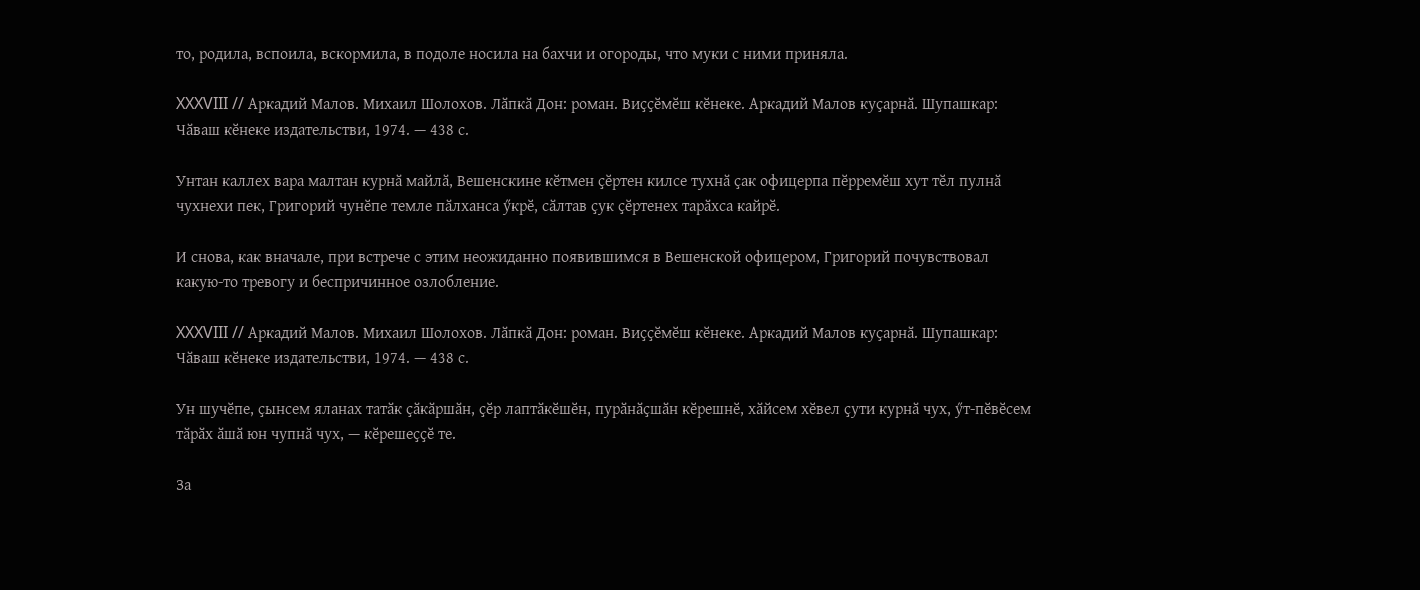то, родила, вспоила, вскормила, в подоле носила на бахчи и огороды, что муки с ними приняла.

XXXVIII // Аркадий Малов. Михаил Шолохов. Лӑпкӑ Дон: роман. Виҫҫӗмӗш кӗнеке. Аркадий Малов куҫарнӑ. Шупашкар: Чӑваш кӗнеке издательстви, 1974. — 438 с.

Унтан каллех вара малтан курнӑ майлӑ, Вешенскине кӗтмен ҫӗртен килсе тухнӑ ҫак офицерпа пӗрремӗш хут тӗл пулнӑ чухнехи пек, Григорий чунӗпе темле пӑлханса ӳкрӗ, сӑлтав ҫук ҫӗртенех тарӑхса кайрӗ.

И снова, как вначале, при встрече с этим неожиданно появившимся в Вешенской офицером, Григорий почувствовал какую-то тревогу и беспричинное озлобление.

XXXVIII // Аркадий Малов. Михаил Шолохов. Лӑпкӑ Дон: роман. Виҫҫӗмӗш кӗнеке. Аркадий Малов куҫарнӑ. Шупашкар: Чӑваш кӗнеке издательстви, 1974. — 438 с.

Ун шучӗпе, ҫынсем яланах татӑк ҫӑкӑршӑн, ҫӗр лаптӑкӗшӗн, пурӑнӑҫшӑн кӗрешнӗ, хӑйсем хӗвел ҫути курнӑ чух, ӳт-пӗвӗсем тӑрӑх ӑшӑ юн чупнӑ чух, — кӗрешеҫҫӗ те.

За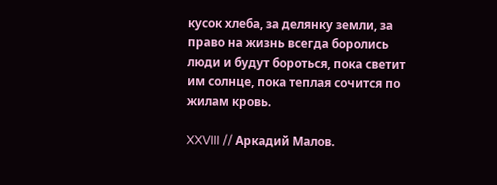кусок хлеба, за делянку земли, за право на жизнь всегда боролись люди и будут бороться, пока светит им солнце, пока теплая сочится по жилам кровь.

XXVIII // Аркадий Малов.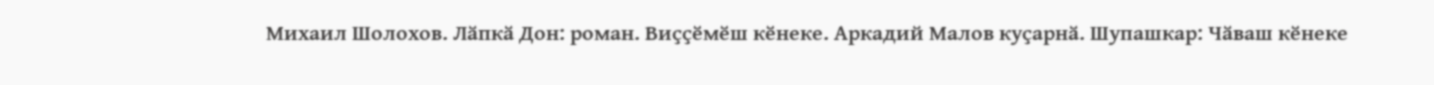Михаил Шолохов. Лӑпкӑ Дон: роман. Виҫҫӗмӗш кӗнеке. Аркадий Малов куҫарнӑ. Шупашкар: Чӑваш кӗнеке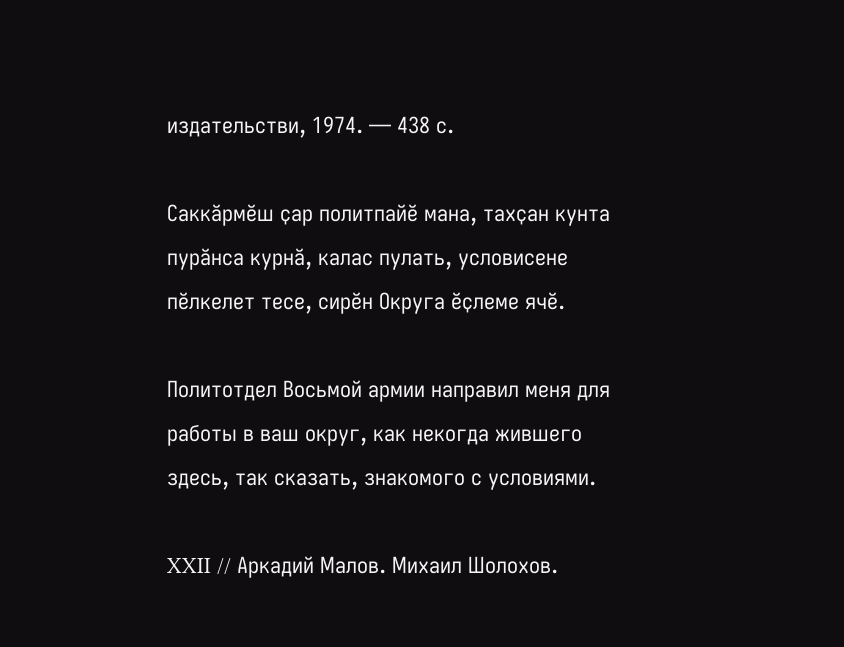издательстви, 1974. — 438 с.

Саккӑрмӗш ҫар политпайӗ мана, тахҫан кунта пурӑнса курнӑ, калас пулать, условисене пӗлкелет тесе, сирӗн Округа ӗҫлеме ячӗ.

Политотдел Восьмой армии направил меня для работы в ваш округ, как некогда жившего здесь, так сказать, знакомого с условиями.

XXII // Аркадий Малов. Михаил Шолохов.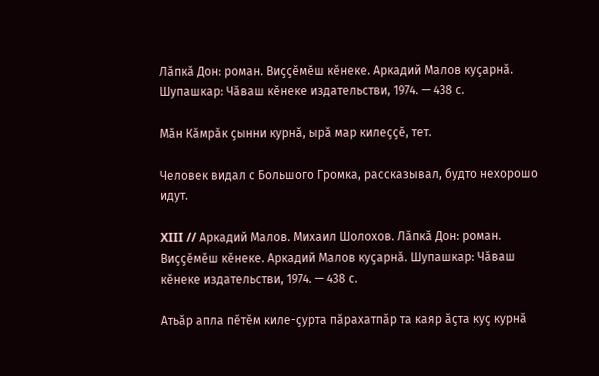Лӑпкӑ Дон: роман. Виҫҫӗмӗш кӗнеке. Аркадий Малов куҫарнӑ. Шупашкар: Чӑваш кӗнеке издательстви, 1974. — 438 с.

Мӑн Кӑмрӑк ҫынни курнӑ, ырӑ мар килеҫҫӗ, тет.

Человек видал с Большого Громка, рассказывал, будто нехорошо идут.

XIII // Аркадий Малов. Михаил Шолохов. Лӑпкӑ Дон: роман. Виҫҫӗмӗш кӗнеке. Аркадий Малов куҫарнӑ. Шупашкар: Чӑваш кӗнеке издательстви, 1974. — 438 с.

Атьӑр апла пӗтӗм киле-ҫурта пӑрахатпӑр та каяр ӑҫта куҫ курнӑ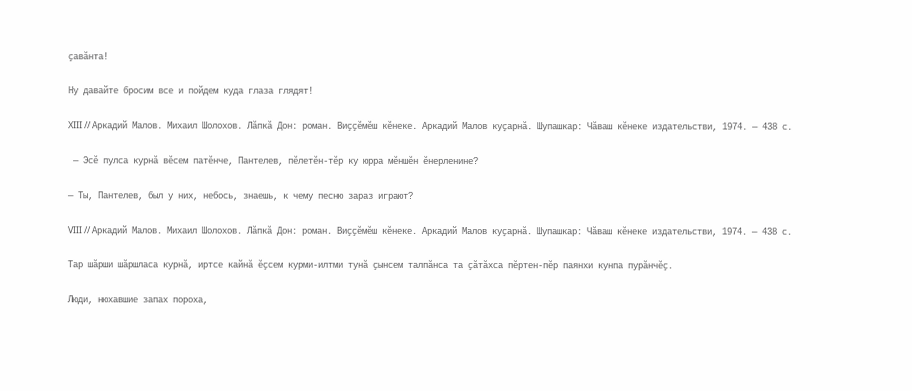ҫавӑнта!

Ну давайте бросим все и пойдем куда глаза глядят!

XIII // Аркадий Малов. Михаил Шолохов. Лӑпкӑ Дон: роман. Виҫҫӗмӗш кӗнеке. Аркадий Малов куҫарнӑ. Шупашкар: Чӑваш кӗнеке издательстви, 1974. — 438 с.

 — Эсӗ пулса курнӑ вӗсем патӗнче, Пантелев, пӗлетӗн-тӗр ку юрра мӗншӗн ӗнерленине?

— Ты, Пантелев, был у них, небось, знаешь, к чему песню зараз играют?

VIII // Аркадий Малов. Михаил Шолохов. Лӑпкӑ Дон: роман. Виҫҫӗмӗш кӗнеке. Аркадий Малов куҫарнӑ. Шупашкар: Чӑваш кӗнеке издательстви, 1974. — 438 с.

Тар шӑрши шӑршласа курнӑ, иртсе кайнӑ ӗҫсем курми-илтми тунӑ ҫынсем талпӑнса та ҫӑтӑхса пӗртен-пӗр паянхи кунпа пурӑнчӗҫ.

Люди, нюхавшие запах пороха,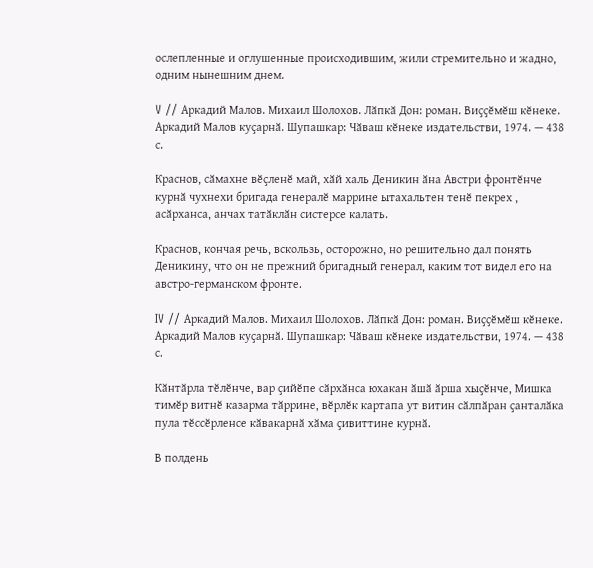ослепленные и оглушенные происходившим, жили стремительно и жадно, одним нынешним днем.

V // Аркадий Малов. Михаил Шолохов. Лӑпкӑ Дон: роман. Виҫҫӗмӗш кӗнеке. Аркадий Малов куҫарнӑ. Шупашкар: Чӑваш кӗнеке издательстви, 1974. — 438 с.

Краснов, сӑмахне вӗҫленӗ май, хӑй халь Деникин ӑна Австри фронтӗнче курнӑ чухнехи бригада генералӗ маррине ытахальтен тенӗ пекрех , асӑрханса, анчах татӑклӑн систерсе калать.

Краснов, кончая речь, вскользь, осторожно, но решительно дал понять Деникину, что он не прежний бригадный генерал, каким тот видел его на австро-германском фронте.

IV // Аркадий Малов. Михаил Шолохов. Лӑпкӑ Дон: роман. Виҫҫӗмӗш кӗнеке. Аркадий Малов куҫарнӑ. Шупашкар: Чӑваш кӗнеке издательстви, 1974. — 438 с.

Кӑнтӑрла тӗлӗнче, вар ҫийӗпе сӑрхӑнса юхакан ӑшӑ ӑрша хыҫӗнче, Мишка тимӗр витнӗ казарма тӑррине, вӗрлӗк картапа ут витин сӑлпӑран ҫанталӑка пула тӗссӗрленсе кӑвакарнӑ хӑма ҫивиттине курнӑ.

В полдень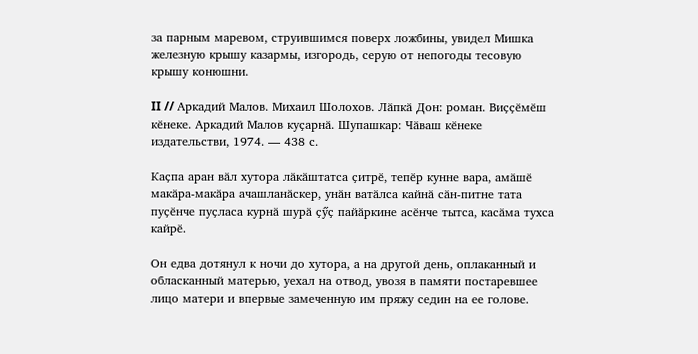за парным маревом, струившимся поверх ложбины, увидел Мишка железную крышу казармы, изгородь, серую от непогоды тесовую крышу конюшни.

II // Аркадий Малов. Михаил Шолохов. Лӑпкӑ Дон: роман. Виҫҫӗмӗш кӗнеке. Аркадий Малов куҫарнӑ. Шупашкар: Чӑваш кӗнеке издательстви, 1974. — 438 с.

Каҫпа аран вӑл хутора лӑкӑштатса ҫитрӗ, тепӗр кунне вара, амӑшӗ макӑра-макӑра ачашланӑскер, унӑн ватӑлса кайнӑ сӑн-питне тата пуҫӗнче пуҫласа курнӑ шурӑ ҫӳҫ пайӑркине асӗнче тытса, касӑма тухса кайрӗ.

Он едва дотянул к ночи до хутора, а на другой день, оплаканный и обласканный матерью, уехал на отвод, увозя в памяти постаревшее лицо матери и впервые замеченную им пряжу седин на ее голове.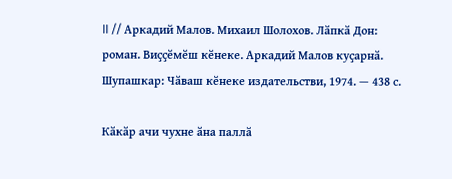II // Аркадий Малов. Михаил Шолохов. Лӑпкӑ Дон: роман. Виҫҫӗмӗш кӗнеке. Аркадий Малов куҫарнӑ. Шупашкар: Чӑваш кӗнеке издательстви, 1974. — 438 с.

Кӑкӑр ачи чухне ӑна паллӑ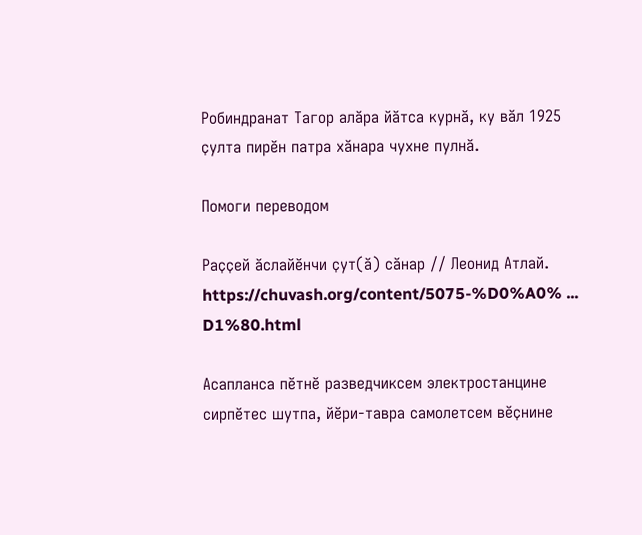Робиндранат Тагор алӑра йӑтса курнӑ, ку вӑл 1925 ҫулта пирӗн патра хӑнара чухне пулнӑ.

Помоги переводом

Раҫҫей ӑслайӗнчи ҫут(ӑ) сӑнар // Леонид Атлай. https://chuvash.org/content/5075-%D0%A0% ... D1%80.html

Асапланса пӗтнӗ разведчиксем электростанцине сирпӗтес шутпа, йӗри-тавра самолетсем вӗҫнине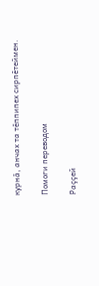курнӑ, анчах та тӗппипех сирпӗтеймен.

Помоги переводом

Раҫҫей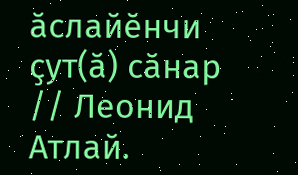ӑслайӗнчи ҫут(ӑ) сӑнар // Леонид Атлай.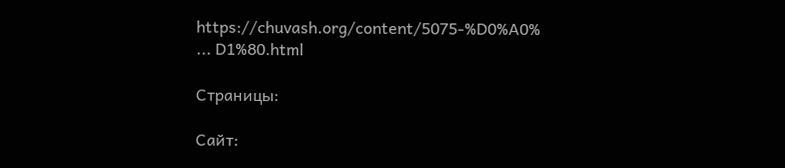https://chuvash.org/content/5075-%D0%A0% ... D1%80.html

Страницы:

Сайт: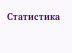Статистика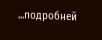...подробней